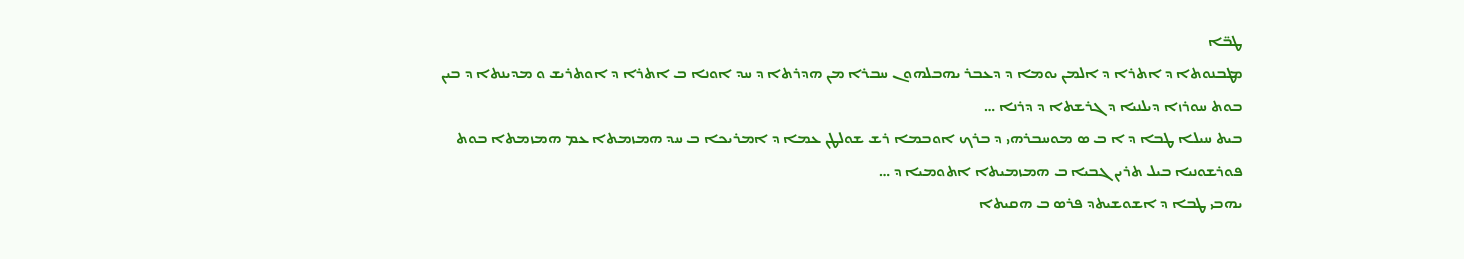ܛܒ̈ܐ
ܡܛܒܢܘܬܐ ܕ ܐܬܪܐ ܕ ܐܠܡܢ ܝܘܡܐ ܕ ܕܥܒܪ ܝܗܒܠܗܘܢ ܚܒܪܐ ܡܢ ܗܕܪܬܐ ܕ ܚܕ ܐܘܢܐ ܒ ܐܬܪܐ ܕ ܐܘܬܪܝܫ ܘ ܡܕܝܢܬܐ ܕ ܒܝܢ ܒܘܬ ܚܘܪܙܐ ܕܝܠܢܝܐ ܕ ܓܪܫܬܐ ܕ ܕܪܢܐ …
ܒܝܬ ܚܝܠܐ ܛܒܐ ܕ ܐ ܒ ܣ ܡܘܚܒܪܗܝ ܕ ܒܪܟ ܐܘܒܡܐ ܪܫ ܫܘܠܛܢ ܥܡܐ ܕ ܐܡܪܝܟܐ ܒ ܚܕ ܗܡܙܡܬܐ ܥܡ ܗܡܙܡܬܐ ܒܘܬ ܦܘܪܫܘܢܝܐ ܒܝܠ ܬܪܝܢ ܓܒܝܐ ܒ ܗܡܙܡܝܬܐ ܐܬܘܡܝܐ ܕ …
ܝܗܒܝ ܛܒܐ ܕ ܐܫܘܫܝܬܕ ܦܪܣ ܒ ܗܩܝܬܐ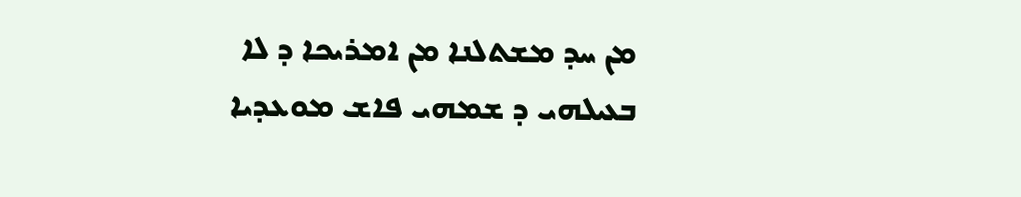ܡܢ ܚܕ ܡܫܬܠܢܐ ܡܢ ܐܡܪܝܟܐ ܕ ܠܐ ܒܥܝܠܗܝ ܕ ܫܡܗܝ ܦܐܫ ܡܘܥܕܝܐ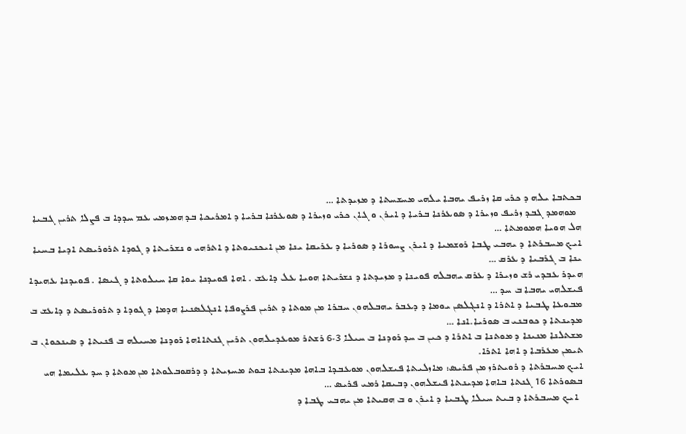ܒܟܬܒܐ ܝܠܗ ܕ ܟܪܝ ܩܐ ܙܪܝܦ ܝܗܒܐ ܝܠܗܝ ܡܚܫܚܬܐ ܕ ܡܙܝܕܬܐ …
  ܡܘܗܡܕ ܓܒܕ ܙܪܝܦ ܘܙܝܪܐ ܕ ܣܘܥܪܢܐ ܒܪܝܐ ܕ ܐܝܪܢ ܘ ܓܐܢ ܟܪܝ ܘܙܝܪܐ ܕ ܣܘܥܪܢܐ ܒܪܝܐ ܕ ܐܡܪܝܟܐ ܒܕ ܗܡܙܡܝ ܥܡ ܚܕܕܐ ܒ ܦܨܠܐ ܬܪܝܢ ܓܒܝܐ ܗܠ ܗܘܝܐ ܗܡܘܡܬܐ …
ܐܝܟ ܡܚܒܪܬܐ ܕ ܝܗܒܝ ܛܒܐ ܪܘܫܡܝܐ ܕ ܐܝܪܢ ܨܚܘܪܐ ܕ ܣܘܪܝܐ ܕ ܥܪܝܩܐ ܝܢܐ ܡܢ ܐܝܟܢܝܘܬܐ ܕ ܐܬܪܗܝ ܘ ܢܫܪܝܬܐ ܕ ܓܘܕܐ ܬܪܘܪܝܣܬ ܐܕܝܐ ܒܚܝܐ ܝܢܐ ܒ ܓܪܒܝܐ ܕ ܥܪܩ …
ܗܝܕܪ ܥܒܕܝ ܪܫ ܘܙܝܪܐ ܕ ܥܪܩ ܝܗܒܠܗ ܦܘܝܢܐ ܕ ܡܙܝܕܬܐ ܕ ܢܫܪܝܬܐ ܗܘܝܐ ܥܠ ܕܐܥܫ . ܐܗܐ ܦܘܝܕܢܐ ܝܘܐ ܩܐ ܚܝܠܘܬܐ ܕ ܓܝܣܐ . ܦܘܝܕܢܐ ܥܗܝܕܐ ܦܝܫܠܗܝ ܝܗܒܐ ܒ ܚܕ …
ܡܒܘܥܐ ܛܒܝܐ ܕ ܐܬܪܐ ܕ ܐܢܓܠܣܢ ܝܘܡܐ ܕ ܕܥܒܪ ܝܗܒܠܗܘܢ ܚܒܪܐ ܡܢ ܡܘܬܐ ܕ ܬܪܝܢ ܦܪܨܘܦܐ ܐܢܓܠܣܢܝܐ ܗܕܡܐ ܕ ܓܘܕܐ ܕ ܬܪܘܪܝܣܬ ܕ ܕܐܥܫ ܒ ܡܕܝܢܬܐ ܕ ܟܘܒܢܝ ܒ ܣܘܪܝܐ.ܐܢܐ …
ܡܫܬܠܢܐ ܡܢܝܢܐ ܕ ܡܘܬܢܐ ܒ ܐܬܪܐ ܕ ܟܝܢ ܒ ܚܕ ܪܘܕܢܐ ܒ ܚܝܠܐ 3-6 ܪܫܬܪ ܡܘܥܕܝܠܗܘܢ ܬܪܝܢ ܓܢܬܐܐܗܐ ܪܘܕܢܐ ܡܚܝܠܗ ܒ ܦܢܝܬܐ ܕ ܣܝܢܟܘܐܢ ܒ ܬܝܡܢ ܡܥܪܒܐ ܕ ܐܗܐ ܐܬܪܐ.
ܐܝܟ ܡܚܒܪܬܐ ܕ ܪܘܝܬܪܙ ܡܢ ܦܪܝܣ: ܡܐܙܠܝܬܐ ܦܝܫܠܗܘܢ ܡܘܥܒܕܐ ܒܐܗܐ ܡܕܝܢܬܐ ܒܘܬ ܡܚܙܝܬܐ ܕ ܕܪܩܘܒܠܘܬܐ ܡܢ ܡܘܬܐ ܕ ܚܕ ܥܠܝܡܐ ܗܝ ܒܣܘܪܬܐ 16 ܓܢܬܐ ܒܐܗܐ ܡܕܝܢܬܐ ܦܝܫܠܗܘܢ ܕܒܝܩܐ ܪܡܝ ܦܪܝܣ …
  ܐܝܟ ܡܚܒܪܬܐ ܕ ܒܝܬ ܚܝܠܐ ܛܒܝܐ ܕ ܐܝܪܢ ܘ ܒ ܗܩܝܬܐ ܡܢ ܝܗܒܝ ܛܒܐ ܕ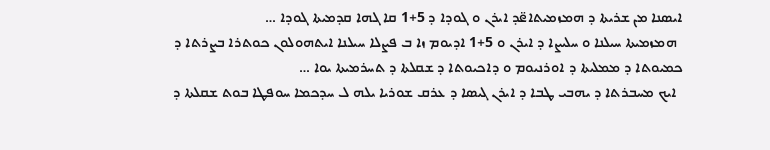ܐܝܣܢܐ ܡܢ ܫܪܝܬܐ ܕ ܗܡܙܡܝܬܐܧܕ ܐܝܪܢ ܘ ܓܘܕܐ ܕ 5+1 ܩܐ ܓܗܐ ܩܕܡܝܬܐ ܓܘܕܐ …
  ܗܡܙܡܝܬܐ ܚܝܠܢܐ ܘ ܚܠܝܨܐ ܕ ܐܝܪܢ ܘ 5+1 ܐܕܝܘܡ ܙܐ ܒ ܦܨܠܐ ܚܝܠܢܐ ܐܝܬܗܘܠܘܢ ܟܘܬܪܐ ܒܨܪܬܐ ܕ ܟܡܝܘܬܐ ܕ ܡܡܠܝܬܐ ܕ ܐܘܪܢܝܘܡ ܘ ܕܐܟܝܘܬܐ ܕ ܫܩܠܬܐ ܕ ܬܚܪܡܝܬܐ ܝܘܐ …
  ܐܝܟ ܡܚܒܪܬܐ ܕ ܝܗܒܝ ܛܒܐ ܕ ܐܝܪܢ ܓܝܣܐ ܕ ܥܪܩ ܫܘܪܝܐ ܝܠܗ ܠ ܚܕܟܡܐ ܚܘܦܛܐ ܒܘܬ ܫܩܠܬܐ ܕ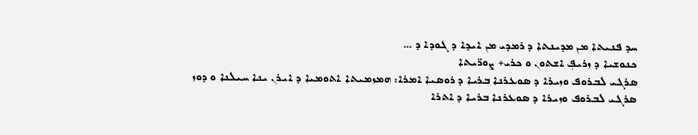ܚܕ ܦܢܝܬܐ ܡܢ ܡܕܝܢܬܐ ܕ ܪܡܕܝ ܡܢ ܐܝܕܐ ܕ ܓܘܕܐ ܕ …
ܟܢܘܫܝܐ ܕ ܙܪܝܦܼ ܐܫܬܘܢ ܘ ܟܪܝ+ ܨܘܪ̈ܝܬܐ
ܣܪܓܝ ܠܒܪܘܦ ܘܙܝܪܐ ܕ ܣܘܥܪܢܐ ܒܪܝܐ ܕ ܪܘܣܝܐ ܐܡܪܐ: ܗܡܙܡܝܬܐ ܐܬܘܡܝܐ ܕ ܐܝܪܢ ܝܢܐ ܚܝܠܢܐ ܘ ܕܘܙ ܣܪܓܝ ܠܒܪܘܦ ܘܙܝܪܐ ܕ ܣܘܥܪܢܐ ܒܪܝܐ ܕ ܐܬܪܐ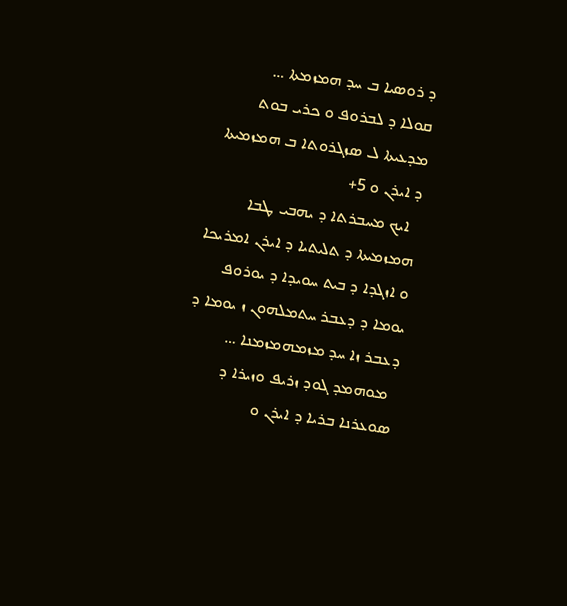ܕ ܪܘܣܝܐ ܒ ܚܕ ܗܡܙܡܬܐ …
ܩܘܠܐ ܕ ܠܒܪܘܦ ܘ ܟܪܝ ܒܘܬ ܡܕܥܝܬܐ ܠ ܣܙܓܪܘܬܐ ܒ ܗܡܙܡܝܬܐ ܕ ܐܝܪܢ ܘ 5+
  ܐܝܟ ܡܚܒܪܬܐ ܕ ܝܗܒܝ ܛܒܐ ܗܡܙܡܝܬܐ ܕ ܬܠܝܬܝܐ ܕ ܐܝܪܢ ܐܡܪܝܟܐ ܘ ܐܙܓܕܐ ܕ ܒܝܬ ܚܘܝܕܐ ܕ ܝܘܪܘܦ ܝܘܡܐ ܕ ܕܥܒܪ ܚܬܡܠܗܘܢ ܙ ܝܘܡܐ ܕ ܕܥܒܪ ܙܐ ܚܕ ܡܙܡܗܡܙܡܢܐ …
  ܡܘܗܡܕ ܓܘܕ ܙܪܝܦ ܘܙܝܪܐ ܕ ܣܘܥܪܢܐ ܒܪܝܐ ܕ ܐܝܪܢ ܘ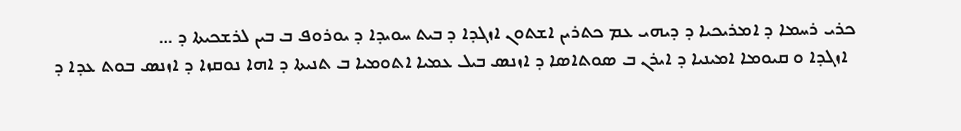ܟܪܝ ܪܚܡܐ ܕ ܐܡܪܝܟܝܐ ܕ ܕܝܗܝ ܥܡ ܟܬܪܝܢ ܐܫܬܘܢ ܐܙܓܕܐ ܕ ܒܝܬ ܚܘܝܕܐ ܕ ܝܘܪܘܦ ܒ ܒܝܢ ܠܪܫܟܝܬܐ ܕ …
  ܐܙܓܕܐ ܘ ܩܝܘܡܐ ܐܡܝܢܝܐ ܕ ܐܝܪܢ ܒ ܣܘܬܐܣܐ ܕ ܐܙܢܣ ܒܝܠ ܥܡܝܐ ܐܬܘܡܝܐ ܒ ܬܢܝܬܐ ܕ ܐܗܐ ܢܘܩܙܐ ܕ ܐܙܢܣ ܒܘܬ ܥܕܐ ܕ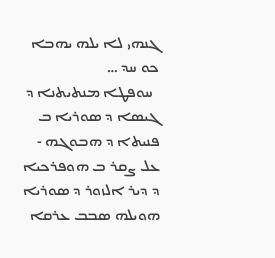ܓܢܗܝ ܠܐ ܝܠܗ ܝܗܒܐ ܟܘ ܚܕ …
  ܚܘܦܛܐ ܡܢܬܝܬܢܐ ܕ ܓܝܣܐ ܕ ܣܘܪܝܐ ܒ ܦܢܝܬܐ ܕ ܗܒܘܓܗ - ܥܠ ܨܩܪ ܒ ܗܘܦܪܟܝܐ ܕ ܕܝܪ ܐܠܙܘܪ ܕ ܣܘܪܝܐ ܗܘܝܠܗ ܣܒܒ ܥܪܩܐ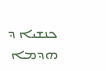ܟܢܫܝܐ ܕ ܗܕܡܐ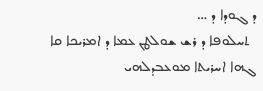ܕ ܓܘܕܐ ܕ …
  ܬܚܠܘܦܐ ܕ ܪܫ ܫܘܠܛܢ ܥܡܐ ܕ ܐܡܪܝܟܐ ܩܐ ܓܗܐ ܐܚܪܝܬܐ ܡܘܥܒܕܠܗܝ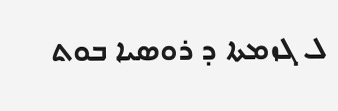ܠ ܓܙܡܬܐ ܕ ܪܘܣܝܐ ܒܘܬ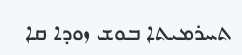ܬܚܪܡܝܬܐ ܒܘܫ ܙܘܕܐ ܩܐ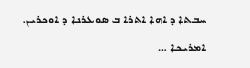ܚܒܬܐ ܕ ܐܗܐ ܐܬܪܐ ܒ ܣܘܥܪܢܐ ܕ ܐܘܟܪܝܢ. ܐܡܪܝܟܐ …